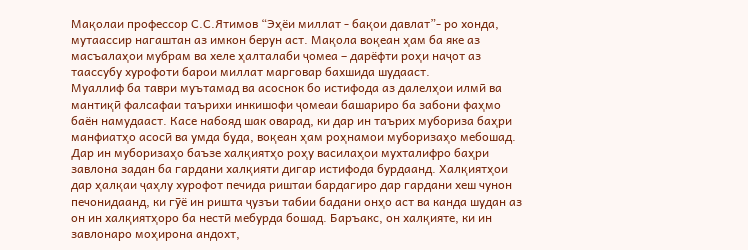Мақолаи профессор С.С.Ятимов “Эҳёи миллат - бақои давлат”- ро хонда, мутаассир нагаштан аз имкон берун аст. Мақола воқеан ҳам ба яке аз масъалаҳои мубрам ва хеле ҳалталаби ҷомеа – дарёфти роҳи наҷот аз таассубу хурофоти барои миллат марговар бахшида шудааст.
Муаллиф ба таври муътамад ва асоснок бо истифода аз далелҳои илмӣ ва мантиқӣ фалсафаи таърихи инкишофи ҷомеаи башариро ба забони фаҳмо баён намудааст. Касе набояд шак оварад, ки дар ин таърих мубориза баҳри манфиатҳо асосӣ ва умда буда, воқеан ҳам роҳнамои муборизаҳо мебошад.
Дар ин муборизаҳо баъзе халқиятҳо роҳу василаҳои мухталифро баҳри завлона задан ба гардани халқияти дигар истифода бурдаанд. Халқиятҳои дар ҳалқаи ҷаҳлу хурофот печида риштаи бардагиро дар гардани хеш чунон печонидаанд, ки гӯё ин ришта ҷузъи табии бадани онҳо аст ва канда шудан аз он ин халқиятҳоро ба нестӣ мебурда бошад. Баръакс, он халқияте, ки ин завлонаро моҳирона андохт,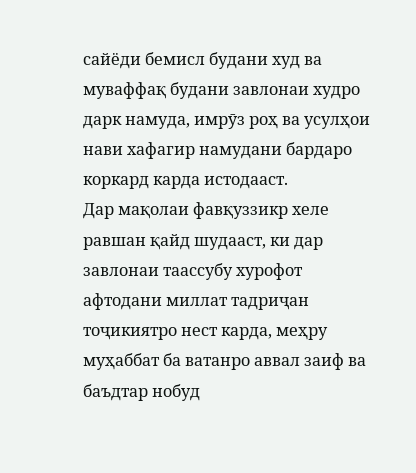сайёди бемисл будани худ ва муваффақ будани завлонаи худро дарк намуда, имрӯз роҳ ва усулҳои нави хафагир намудани бардаро коркард карда истодааст.
Дар мақолаи фавқуззикр хеле равшан қайд шудааст, ки дар завлонаи таассубу хурофот афтодани миллат тадриҷан тоҷикиятро нест карда, меҳру муҳаббат ба ватанро аввал заиф ва баъдтар нобуд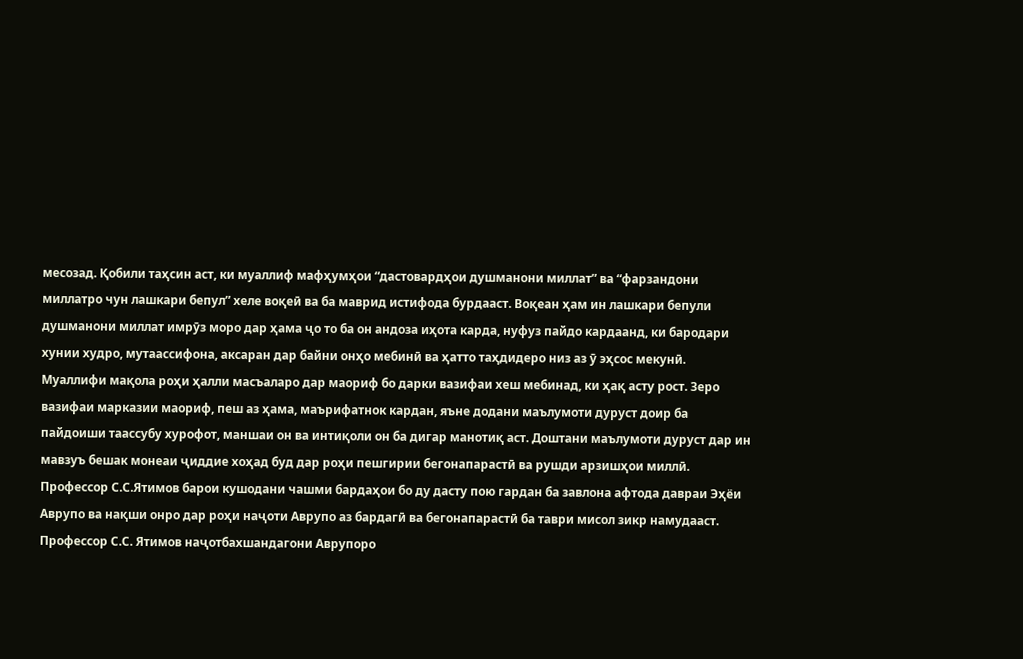месозад. Қобили таҳсин аст, ки муаллиф мафҳумҳои “дастовардҳои душманони миллат” ва “фарзандони миллатро чун лашкари бепул” хеле воқеӣ ва ба маврид истифода бурдааст. Воқеан ҳам ин лашкари бепули душманони миллат имрӯз моро дар ҳама ҷо то ба он андоза иҳота карда, нуфуз пайдо кардаанд, ки бародари хунии худро, мутаассифона, аксаран дар байни онҳо мебинӣ ва ҳатто таҳдидеро низ аз ӯ эҳсос мекунӣ.
Муаллифи мақола роҳи ҳалли масъаларо дар маориф бо дарки вазифаи хеш мебинад, ки ҳақ асту рост. Зеро вазифаи марказии маориф, пеш аз ҳама, маърифатнок кардан, яъне додани маълумоти дуруст доир ба пайдоиши таассубу хурофот, маншаи он ва интиқоли он ба дигар манотиқ аст. Доштани маълумоти дуруст дар ин мавзуъ бешак монеаи ҷиддие хоҳад буд дар роҳи пешгирии бегонапарастӣ ва рушди арзишҳои миллӣ.
Профессор С.С.Ятимов барои кушодани чашми бардаҳои бо ду дасту пою гардан ба завлона афтода давраи Эҳёи Аврупо ва нақши онро дар роҳи наҷоти Аврупо аз бардагӣ ва бегонапарастӣ ба таври мисол зикр намудааст. Профессор С.С. Ятимов наҷотбахшандагони Аврупоро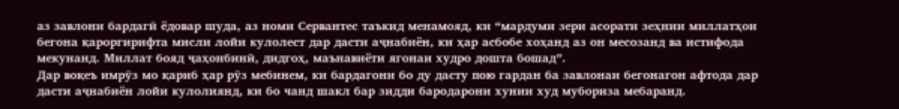аз завлони бардагӣ ёдовар шуда, аз номи Сервантес таъкид менамояд, ки “мардуми зери асорати зеҳнии миллатҳои бегона қароргирифта мисли лойи кулолест дар дасти аҷнабиён, ки ҳар асбобе хоҳанд аз он месозанд ва истифода мекунанд. Миллат бояд ҷаҳонбинӣ, дидгоҳ, маънавиёти ягонаи худро дошта бошад”.
Дар воқеъ имрӯз мо қариб ҳар рӯз мебинем, ки бардагони бо ду дасту пою гардан ба завлонаи бегонагон афтода дар дасти аҷнабиён лойи кулолиянд, ки бо чанд шакл бар зидди бародарони хунии худ мубориза мебаранд.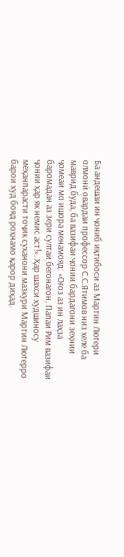Ба андешаи ин ҷониб иқтибоси аз Мартин Лютери олмонӣ овардаи профессор С.С.Ятимов низ хеле ба маврид буда, ба вазифаи ҷонии бардагони зеҳнии ҷомеаи мо ишора менамояд: «Оғоз аз ин лаҳза баромадан аз зери султаи бегонагон, Папаи Рим вазифаи ҷонии ҳар як немис аст!». Ҳар шахси худшиносу меҳанпарасти тоҷик суханони мазкури Мартин Лютерро барои худ бояд роҳнамо қарор диҳад.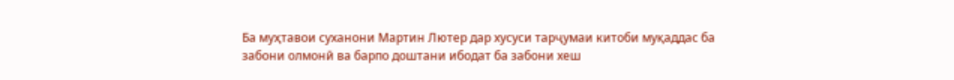Ба муҳтавои суханони Мартин Лютер дар хусуси тарҷумаи китоби муқаддас ба забони олмонӣ ва барпо доштани ибодат ба забони хеш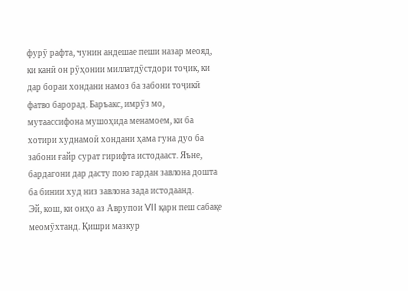фурӯ рафта, чунин андешае пеши назар меояд, ки канӣ он рӯҳонии миллатдӯстдори тоҷик, ки дар бораи хондани намоз ба забони тоҷикӣ фатво барорад. Баръакс, имрӯз мо, мутаассифона мушоҳида менамоем, ки ба хотири худнамоӣ хондани ҳама гуна дуо ба забони ғайр сурат гирифта истодааст. Яъне, бардагони дар дасту пою гардан завлона дошта ба бинии худ низ завлона зада истодаанд.
Эй, кош, ки онҳо аз Аврупои VII қарн пеш сабақе меомӯхтанд. Қишри мазкур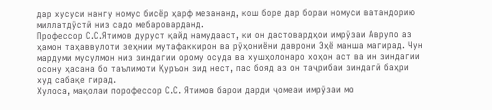дар хусуси нангу номус бисёр ҳарф мезананд, кош боре дар бораи номуси ватандорию миллатдӯстӣ низ садо мебароварданд.
Профессор С.С.Ятимов дуруст қайд намудааст, ки он дастовардҳои имрӯзаи Аврупо аз ҳамон таҳаввулоти зеҳнии мутафаккирон ва рӯҳониёни даврони Эҳё манша магирад. Чун мардуми мусулмон низ зиндагии орому осуда ва хушҳолонаро хоҳон аст ва ин зиндагии осону ҳасана бо таълимоти Қуръон зид нест, пас бояд аз он таҷрибаи зиндагӣ баҳри худ сабақе гирад.
Хулоса, мақолаи порофессор С.С. Ятимов барои дарди ҷомеаи имрӯзаи мо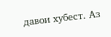давои хубест. Аз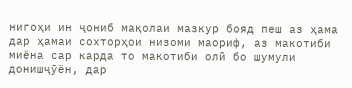нигоҳи ин ҷониб мақолаи мазкур бояд пеш аз ҳама дар ҳамаи сохторҳои низоми маориф, аз макотиби миёна сар карда то макотиби олӣ бо шумули донишҷӯён, дар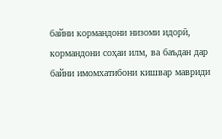байни кормандони низоми идорӣ, кормандони соҳаи илм, ва баъдан дар байни имомхатибони кишвар мавриди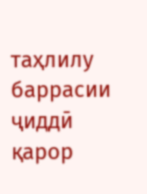таҳлилу баррасии ҷиддӣ қарор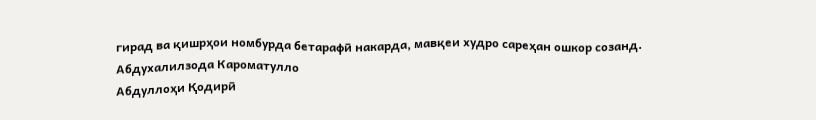гирад ва қишрҳои номбурда бетарафӣ накарда, мавқеи худро сареҳан ошкор созанд.
Абдухалилзода Кароматулло
Абдуллоҳи Қодирӣ